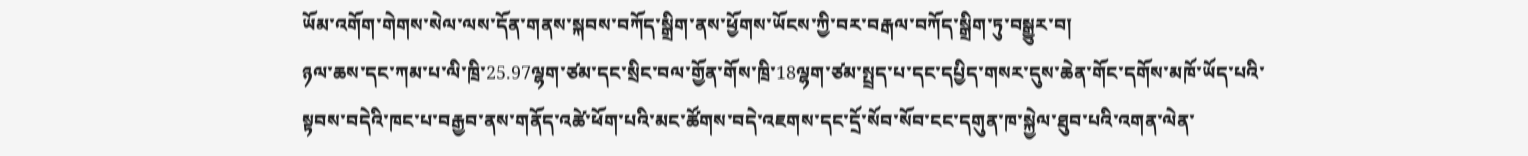ཡོམ་འགོག་གེགས་སེལ་ལས་དོན་གནས་སྐབས་བཀོད་སྒྲིག་ནས་ཕྱོགས་ཡོངས་ཀྱི་བར་བརྒལ་བཀོད་སྒྲིག་ཏུ་བསྒྱུར་བ།
ཉལ་ཆས་དང་ཀམ་པ་ལི་ཁྲི་25.97ལྷག་ཙམ་དང་སྲིང་བལ་གྱོན་གོས་ཁྲི་18ལྷག་ཙམ་སྤྲད་པ་དང་དཔྱིད་གསར་དུས་ཆེན་གོང་དགོས་མཁོ་ཡོད་པའི་སྟབས་བདེའི་ཁང་པ་བརྒྱབ་ནས་གནོད་འཚེ་ཕོག་པའི་མང་ཚོགས་བདེ་འཇགས་དང་དྲོ་སོབ་སོབ་ངང་དགུན་ཁ་སྐྱེལ་ཐུབ་པའི་འགན་ལེན་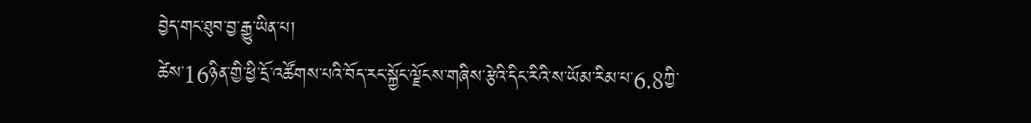བྱེད་གང་ཐུབ་བྱ་རྒྱུ་ཡིན་པ།
ཚེས་16ཉིན་གྱི་ཕྱི་དྲོ་འཚོགས་པའི་བོད་རང་སྐྱོང་ལྗོངས་གཞིས་རྩེའི་དིང་རིའི་ས་ཡོམ་རིམ་པ་6.8ཀྱི་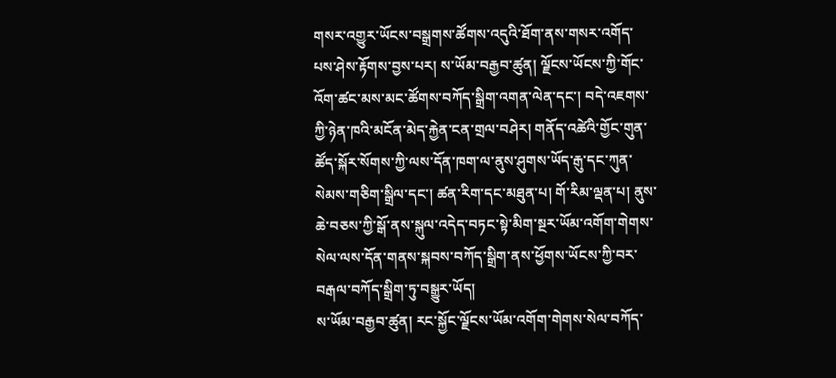གསར་འགྱུར་ཡོངས་བསྒྲགས་ཚོགས་འདུའི་ཐོག་ནས་གསར་འགོད་པས་ཤེས་རྟོགས་བྱས་པར། ས་ཡོམ་བརྒྱབ་ཚུན། ལྗོངས་ཡོངས་ཀྱི་གོང་འོག་ཚང་མས་མང་ཚོགས་བཀོད་སྒྲིག་འགན་ལེན་དང་། བདེ་འཇགས་ཀྱི་ཉེན་ཁའི་མངོན་མེད་རྐྱེན་ངན་གྲལ་བཤེར། གནོད་འཚེའི་གྱོང་གུན་ཚོད་སྐོར་སོགས་ཀྱི་ལས་དོན་ཁག་ལ་ནུས་ཤུགས་ཡོད་རྒུ་དང་ཀུན་སེམས་གཅིག་སྒྲིལ་དང་། ཚན་རིག་དང་མཐུན་པ། གོ་རིམ་ལྡན་པ། ནུས་ཆེ་བཅས་ཀྱི་སྒོ་ནས་སྐུལ་འདེད་བཏང་སྟེ་མིག་སྔར་ཡོམ་འགོག་གེགས་སེལ་ལས་དོན་གནས་སྐབས་བཀོད་སྒྲིག་ནས་ཕྱོགས་ཡོངས་ཀྱི་བར་བརྒལ་བཀོད་སྒྲིག་ཏུ་བསྒྱུར་ཡོད།
ས་ཡོམ་བརྒྱབ་ཚུན། རང་སྐྱོང་ལྗོངས་ཡོམ་འགོག་གེགས་སེལ་བཀོད་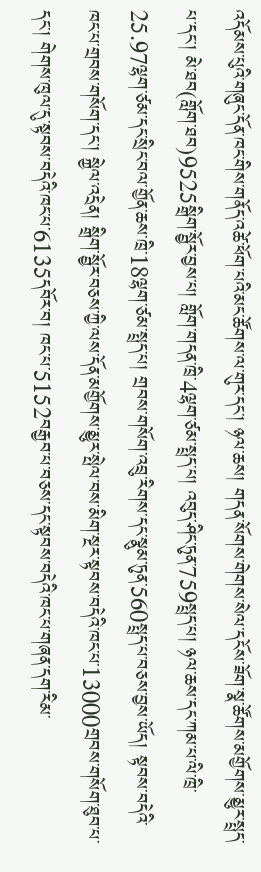འདོམས་པུའི་གཞུང་དོན་ཁང་གིས་གནོད་འཚེ་ཕོག་པའི་མང་ཚོགས་ལ་གུར་དང་། ཉལ་ཆས། གདན་སོགས་གེགས་སེལ་དངོས་ཟོག་སྣ་ཚོགས་མགྱོགས་མྱུར་སྤྲད་པ་དང་། མེ་ཐབ(གློག་ཐབ)9525སྒྲིག་སྦྱོར་བྱས་པ། གློག་གདན་ཁྲི་4ལྷག་ཙམ་སྤྲད་པ། འབུད་ཤིང་ཏུན་759སྤྲད་པ། ཉལ་ཆས་དང་ཀམ་པ་ལི་ཁྲི་25.97ལྷག་ཙམ་དང་སྲིང་བལ་གྱོན་ཆས་ཁྲི་18ལྷག་ཙམ་སྤྲད་པ། གྲབས་གསོག་འབྲུ་རིགས་དང་སྣུམ་ཏུན་560སྤྲད་པ་བཅས་བྱས་ཡོད། སྟབས་བདེའི་ཁང་པ་གྲབས་གསོག་དང་། སྐྱེལ་འདྲེན། སྒྲིག་སྦྱོར་བཅས་ཀྱི་ལས་དོན་མགྱོགས་མྱུར་སྤེལ་བས་མིག་སྔར་སྟབས་བདེའི་ཁང་པ་13000གྲབས་གསོག་ཐུབ་པ་དང་། གེགས་ཁུལ་དུ་སྟབས་བདེའི་ཁང་པ་6135དབོར་བ། ཁང་པ་5152བརྒྱབ་པ་བཅས་དང་སྟབས་བདེའི་ཁང་པ་གཞན་དག་རིམ་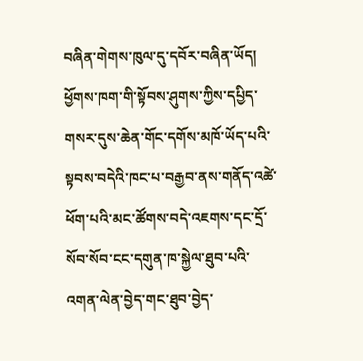བཞིན་གེགས་ཁུལ་དུ་དབོར་བཞིན་ཡོད། ཕྱོགས་ཁག་གི་སྟོབས་ཤུགས་ཀྱིས་དཔྱིད་གསར་དུས་ཆེན་གོང་དགོས་མཁོ་ཡོད་པའི་སྟབས་བདེའི་ཁང་པ་བརྒྱབ་ནས་གནོད་འཚེ་ཕོག་པའི་མང་ཚོགས་བདེ་འཇགས་དང་དྲོ་སོབ་སོབ་ངང་དགུན་ཁ་སྐྱེལ་ཐུབ་པའི་འགན་ལེན་བྱེད་གང་ཐུབ་བྱེད་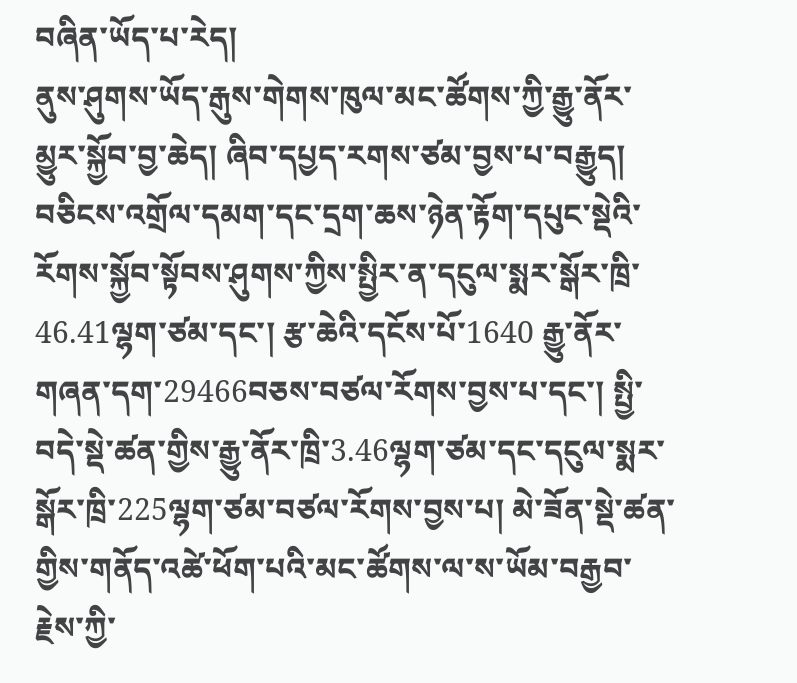བཞིན་ཡོད་པ་རེད།
ནུས་ཤུགས་ཡོད་རྒུས་གེགས་ཁུལ་མང་ཚོགས་ཀྱི་རྒྱུ་ནོར་མྱུར་སྐྱོབ་བྱ་ཆེད། ཞིབ་དཔྱད་རགས་ཙམ་བྱས་པ་བརྒྱུད། བཅིངས་འགྲོལ་དམག་དང་དྲག་ཆས་ཉེན་རྟོག་དཔུང་སྡེའི་རོགས་སྐྱོབ་སྟོབས་ཤུགས་ཀྱིས་སྤྱིར་ན་དངུལ་སྨར་སྒོར་ཁྲི་46.41ལྷག་ཙམ་དང་། རྩ་ཆེའི་དངོས་པོ་1640 རྒྱུ་ནོར་གཞན་དག་29466བཅས་བཙལ་རོགས་བྱས་པ་དང་། སྤྱི་བདེ་སྡེ་ཚན་གྱིས་རྒྱུ་ནོར་ཁྲི་3.46ལྷག་ཙམ་དང་དངུལ་སྨར་སྒོར་ཁྲི་225ལྷག་ཙམ་བཙལ་རོགས་བྱས་པ། མེ་ཟོན་སྡེ་ཚན་གྱིས་གནོད་འཚེ་ཕོག་པའི་མང་ཚོགས་ལ་ས་ཡོམ་བརྒྱབ་རྗེས་ཀྱི་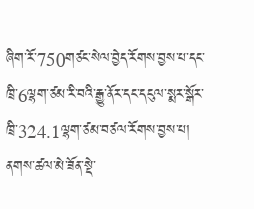ཞིག་རོ་750གཙང་སེལ་བྱེད་རོགས་བྱས་པ་དང་ཁྲི་6ལྷག་ཙམ་རི་བའི་རྒྱུ་ནོར་དང་དངུལ་སྨར་སྒོར་ཁྲི་324.1ལྷག་ཙམ་བཙལ་རོགས་བྱས་པ། ནགས་ཚལ་མེ་ཟོན་སྡེ་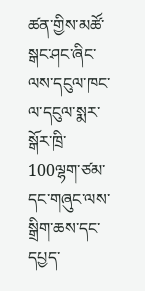ཚན་གྱིས་མཚོ་སྒང་ཤང་ཞིང་ལས་དངུལ་ཁང་ལ་དངུལ་སྨར་སྒོར་ཁྲི་100ལྷག་ཙམ་དང་གཞུང་ལས་སྒྲིག་ཆས་དང་དཔྱད་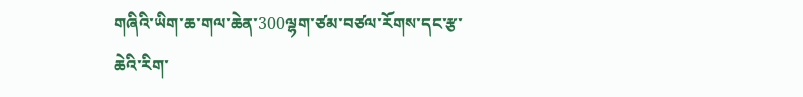གཞིའི་ཡིག་ཆ་གལ་ཆེན་300ལྷག་ཙམ་བཙལ་རོགས་དང་རྩ་ཆེའི་རིག་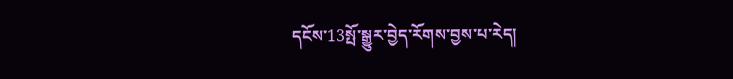དངོས་13སྤོ་སྒྱུར་བྱེད་རོགས་བྱས་པ་རེད།